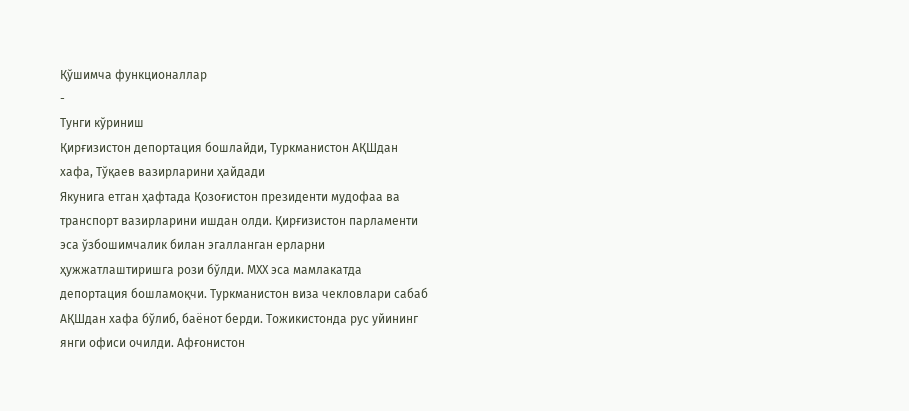Қўшимча функционаллар
-
Тунги кўриниш
Қирғизистон депортация бошлайди, Туркманистон АҚШдан хафа, Тўқаев вазирларини ҳайдади
Якунига етган ҳафтада Қозоғистон президенти мудофаа ва транспорт вазирларини ишдан олди. Қирғизистон парламенти эса ўзбошимчалик билан эгалланган ерларни ҳужжатлаштиришга рози бўлди. МХХ эса мамлакатда депортация бошламоқчи. Туркманистон виза чекловлари сабаб АҚШдан хафа бўлиб, баёнот берди. Тожикистонда рус уйининг янги офиси очилди. Афғонистон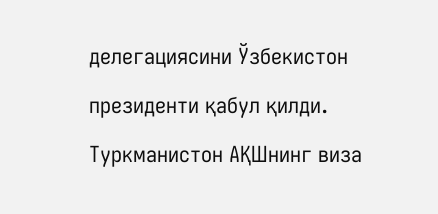делегациясини Ўзбекистон президенти қабул қилди.
Туркманистон АҚШнинг виза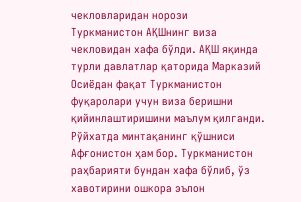чекловларидан норози
Туркманистон АҚШнинг виза чекловидан хафа бўлди. АҚШ яқинда турли давлатлар қаторида Марказий Осиёдан фақат Туркманистон фуқаролари учун виза беришни қийинлаштиришини маълум қилганди. Рўйхатда минтақанинг қўшниси Афғонистон ҳам бор. Туркманистон раҳбарияти бундан хафа бўлиб, ўз хавотирини ошкора эълон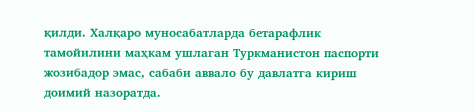қилди. Халқаро муносабатларда бетарафлик тамойилини маҳкам ушлаган Туркманистон паспорти жозибадор эмас, сабаби аввало бу давлатга кириш доимий назоратда.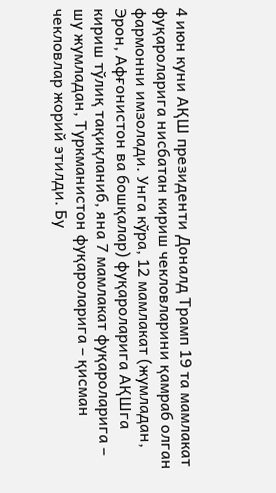4 июн куни АҚШ президенти Доналд Трамп 19 та мамлакат фуқароларига нисбатан кириш чекловларини қамраб олган фармонни имзолади. Унга кўра, 12 мамлакат (жумладан, Эрон, Афғонистон ва бошқалар) фуқароларига АҚШга кириш тўлиқ тақиқланиб, яна 7 мамлакат фуқароларига – шу жумладан, Туркманистон фуқароларига – қисман чекловлар жорий этилди. Бу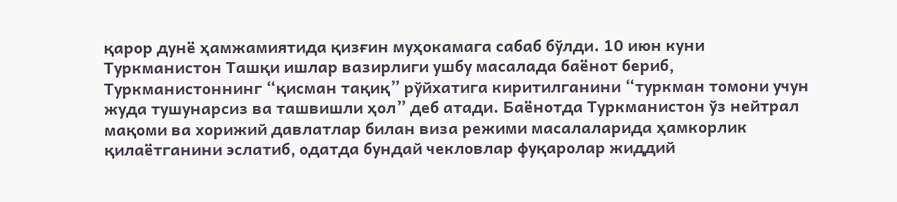қарор дунё ҳамжамиятида қизғин муҳокамага сабаб бўлди. 10 июн куни Туркманистон Ташқи ишлар вазирлиги ушбу масалада баёнот бериб, Туркманистоннинг “қисман тақиқ” рўйхатига киритилганини “туркман томони учун жуда тушунарсиз ва ташвишли ҳол” деб атади. Баёнотда Туркманистон ўз нейтрал мақоми ва хорижий давлатлар билан виза режими масалаларида ҳамкорлик қилаётганини эслатиб, одатда бундай чекловлар фуқаролар жиддий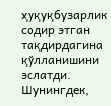ҳуқуқбузарлик содир этган тақдирдагина қўлланишини эслатди. Шунингдек,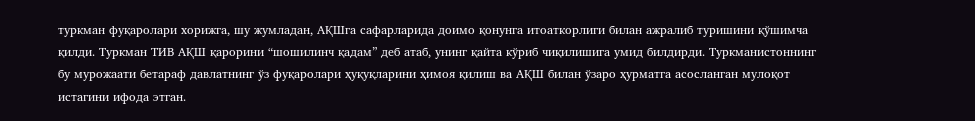туркман фуқаролари хорижга, шу жумладан, АҚШга сафарларида доимо қонунга итоаткорлиги билан ажралиб туришини қўшимча қилди. Туркман ТИВ АҚШ қарорини “шошилинч қадам” деб атаб, унинг қайта кўриб чиқилишига умид билдирди. Туркманистоннинг бу мурожаати бетараф давлатнинг ўз фуқаролари ҳуқуқларини ҳимоя қилиш ва АҚШ билан ўзаро ҳурматга асосланган мулоқот истагини ифода этган.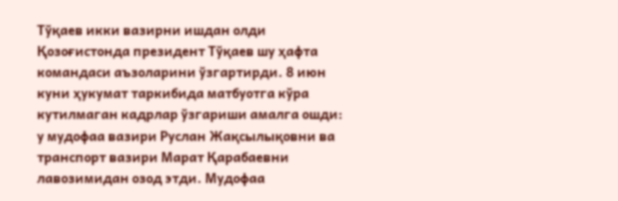Тўқаев икки вазирни ишдан олди
Қозоғистонда президент Тўқаев шу ҳафта командаси аъзоларини ўзгартирди. 8 июн куни ҳукумат таркибида матбуотга кўра кутилмаган кадрлар ўзгариши амалга ошди: у мудофаа вазири Руслан Жақсылықовни ва транспорт вазири Марат Қарабаевни лавозимидан озод этди. Мудофаа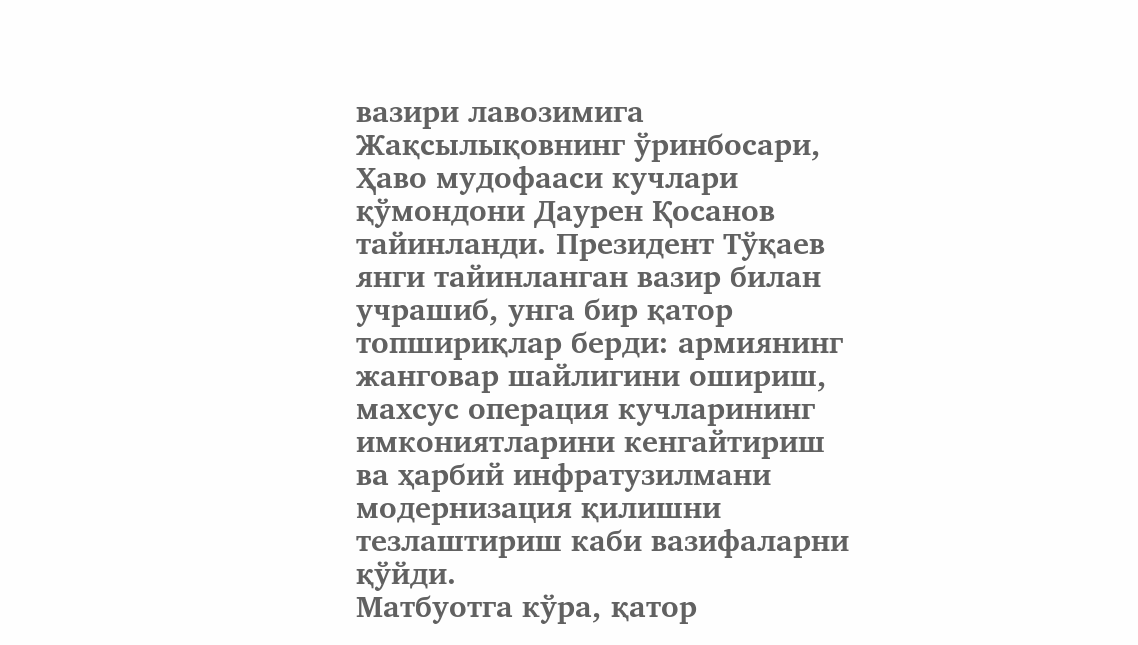вазири лавозимига Жақсылықовнинг ўринбосари, Ҳаво мудофааси кучлари қўмондони Даурен Қосанов тайинланди. Президент Тўқаев янги тайинланган вазир билан учрашиб, унга бир қатор топшириқлар берди: армиянинг жанговар шайлигини ошириш, махсус операция кучларининг имкониятларини кенгайтириш ва ҳарбий инфратузилмани модернизация қилишни тезлаштириш каби вазифаларни қўйди.
Матбуотга кўра, қатор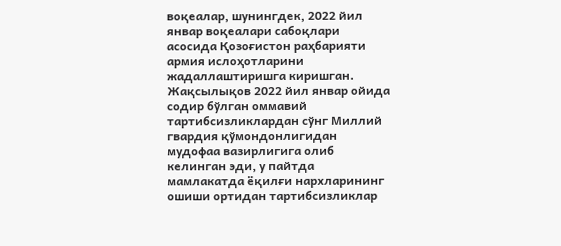воқеалар, шунингдек, 2022 йил январ воқеалари сабоқлари асосида Қозоғистон раҳбарияти армия ислоҳотларини жадаллаштиришга киришган. Жақсылықов 2022 йил январ ойида содир бўлган оммавий тартибсизликлардан сўнг Миллий гвардия қўмондонлигидан мудофаа вазирлигига олиб келинган эди, у пайтда мамлакатда ёқилғи нархларининг ошиши ортидан тартибсизликлар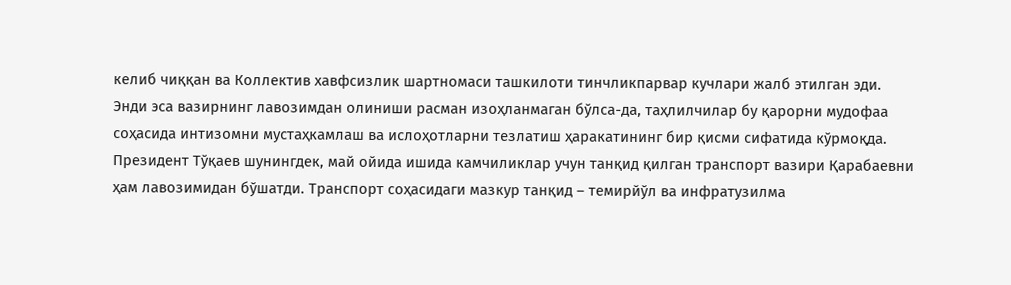келиб чиққан ва Коллектив хавфсизлик шартномаси ташкилоти тинчликпарвар кучлари жалб этилган эди. Энди эса вазирнинг лавозимдан олиниши расман изоҳланмаган бўлса-да, таҳлилчилар бу қарорни мудофаа соҳасида интизомни мустаҳкамлаш ва ислоҳотларни тезлатиш ҳаракатининг бир қисми сифатида кўрмоқда.
Президент Тўқаев шунингдек, май ойида ишида камчиликлар учун танқид қилган транспорт вазири Қарабаевни ҳам лавозимидан бўшатди. Транспорт соҳасидаги мазкур танқид – темирйўл ва инфратузилма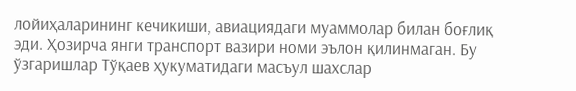лойиҳаларининг кечикиши, авиациядаги муаммолар билан боғлиқ эди. Ҳозирча янги транспорт вазири номи эълон қилинмаган. Бу ўзгаришлар Тўқаев ҳукуматидаги масъул шахслар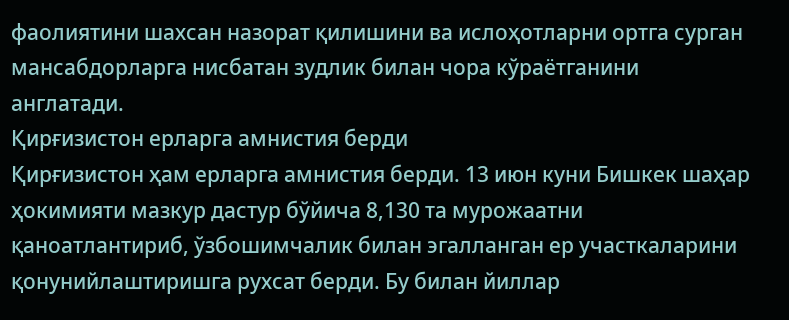фаолиятини шахсан назорат қилишини ва ислоҳотларни ортга сурган мансабдорларга нисбатан зудлик билан чора кўраётганини англатади.
Қирғизистон ерларга амнистия берди
Қирғизистон ҳам ерларга амнистия берди. 13 июн куни Бишкек шаҳар ҳокимияти мазкур дастур бўйича 8,130 та мурожаатни қаноатлантириб, ўзбошимчалик билан эгалланган ер участкаларини қонунийлаштиришга рухсат берди. Бу билан йиллар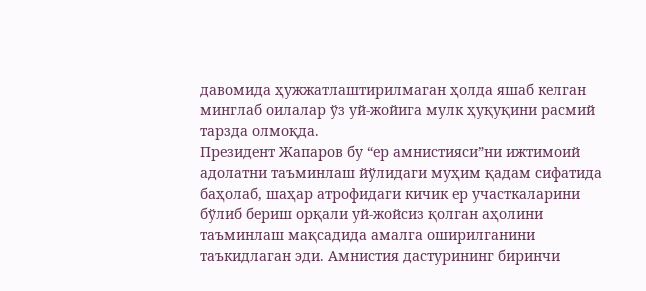давомида ҳужжатлаштирилмаган ҳолда яшаб келган минглаб оилалар ўз уй-жойига мулк ҳуқуқини расмий тарзда олмоқда.
Президент Жапаров бу “ер амнистияси”ни ижтимоий адолатни таъминлаш йўлидаги муҳим қадам сифатида баҳолаб, шаҳар атрофидаги кичик ер участкаларини бўлиб бериш орқали уй-жойсиз қолган аҳолини таъминлаш мақсадида амалга оширилганини таъкидлаган эди. Амнистия дастурининг биринчи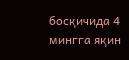босқичида 4 мингга яқин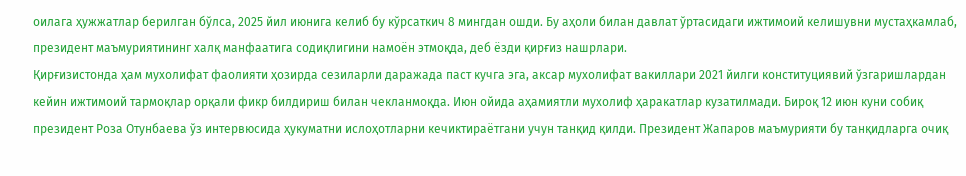оилага ҳужжатлар берилган бўлса, 2025 йил июнига келиб бу кўрсаткич 8 мингдан ошди. Бу аҳоли билан давлат ўртасидаги ижтимоий келишувни мустаҳкамлаб, президент маъмуриятининг халқ манфаатига содиқлигини намоён этмоқда, деб ёзди қирғиз нашрлари.
Қирғизистонда ҳам мухолифат фаолияти ҳозирда сезиларли даражада паст кучга эга, аксар мухолифат вакиллари 2021 йилги конституциявий ўзгаришлардан кейин ижтимоий тармоқлар орқали фикр билдириш билан чекланмоқда. Июн ойида аҳамиятли мухолиф ҳаракатлар кузатилмади. Бироқ 12 июн куни собиқ президент Роза Отунбаева ўз интервюсида ҳукуматни ислоҳотларни кечиктираётгани учун танқид қилди. Президент Жапаров маъмурияти бу танқидларга очиқ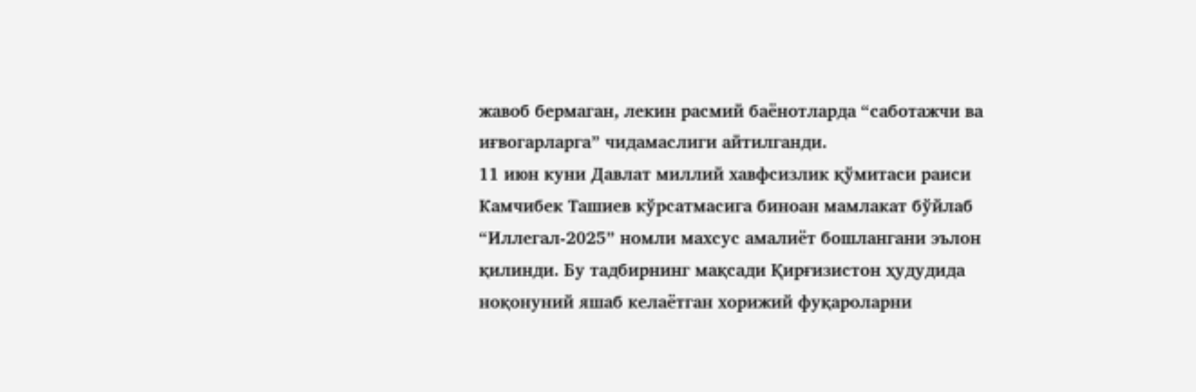жавоб бермаган, лекин расмий баёнотларда “саботажчи ва иғвогарларга” чидамаслиги айтилганди.
11 июн куни Давлат миллий хавфсизлик қўмитаси раиси Камчибек Ташиев кўрсатмасига биноан мамлакат бўйлаб “Иллегал-2025” номли махсус амалиёт бошлангани эълон қилинди. Бу тадбирнинг мақсади Қирғизистон ҳудудида ноқонуний яшаб келаётган хорижий фуқароларни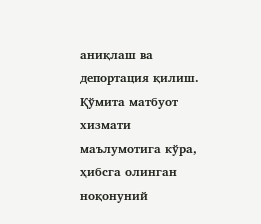аниқлаш ва депортация қилиш. Қўмита матбуот хизмати маълумотига кўра, ҳибсга олинган ноқонуний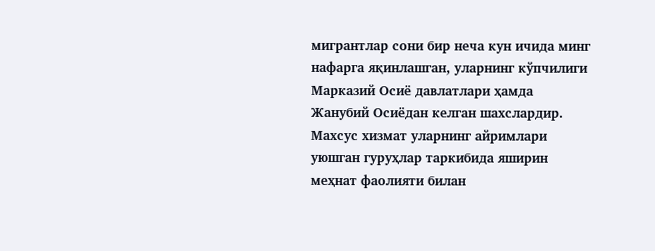мигрантлар сони бир неча кун ичида минг нафарга яқинлашган, уларнинг кўпчилиги Марказий Осиё давлатлари ҳамда Жанубий Осиёдан келган шахслардир. Махсус хизмат уларнинг айримлари уюшган гуруҳлар таркибида яширин меҳнат фаолияти билан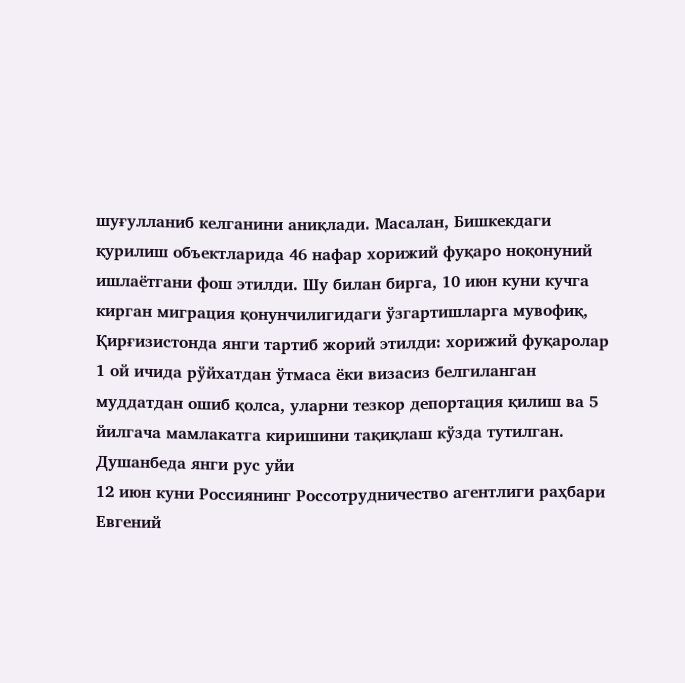шуғулланиб келганини аниқлади. Масалан, Бишкекдаги қурилиш объектларида 46 нафар хорижий фуқаро ноқонуний ишлаётгани фош этилди. Шу билан бирга, 10 июн куни кучга кирган миграция қонунчилигидаги ўзгартишларга мувофиқ, Қирғизистонда янги тартиб жорий этилди: хорижий фуқаролар 1 ой ичида рўйхатдан ўтмаса ёки визасиз белгиланган муддатдан ошиб қолса, уларни тезкор депортация қилиш ва 5 йилгача мамлакатга киришини тақиқлаш кўзда тутилган.
Душанбеда янги рус уйи
12 июн куни Россиянинг Россотрудничество агентлиги раҳбари Евгений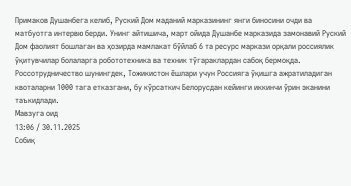Примаков Душанбега келиб, Руский Дом маданий марказининг янги биносини очди ва матбуотга интервю берди. Унинг айтишича, март ойида Душанбе марказида замонавий Руский Дом фаолият бошлаган ва ҳозирда мамлакат бўйлаб 6 та ресурс маркази орқали россиялик ўқитувчилар болаларга робототехника ва техник тўгараклардан сабоқ бермоқда. Россотрудничество шунингдек, Тожикистон ёшлари учун Россияга ўқишга ажратиладиган квоталарни 1000 тага етказгани, бу кўрсаткич Белорусдан кейинги иккинчи ўрин эканини таъкидлади.
Мавзуга оид
13:06 / 30.11.2025
Собиқ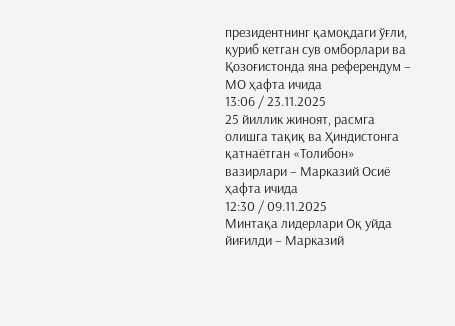президентнинг қамоқдаги ўғли, қуриб кетган сув омборлари ва Қозоғистонда яна референдум – МО ҳафта ичида
13:06 / 23.11.2025
25 йиллик жиноят, расмга олишга тақиқ ва Ҳиндистонга қатнаётган «Толибон» вазирлари – Марказий Осиё ҳафта ичида
12:30 / 09.11.2025
Минтақа лидерлари Оқ уйда йиғилди – Марказий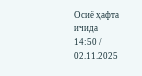Осиё ҳафта ичида
14:50 / 02.11.2025